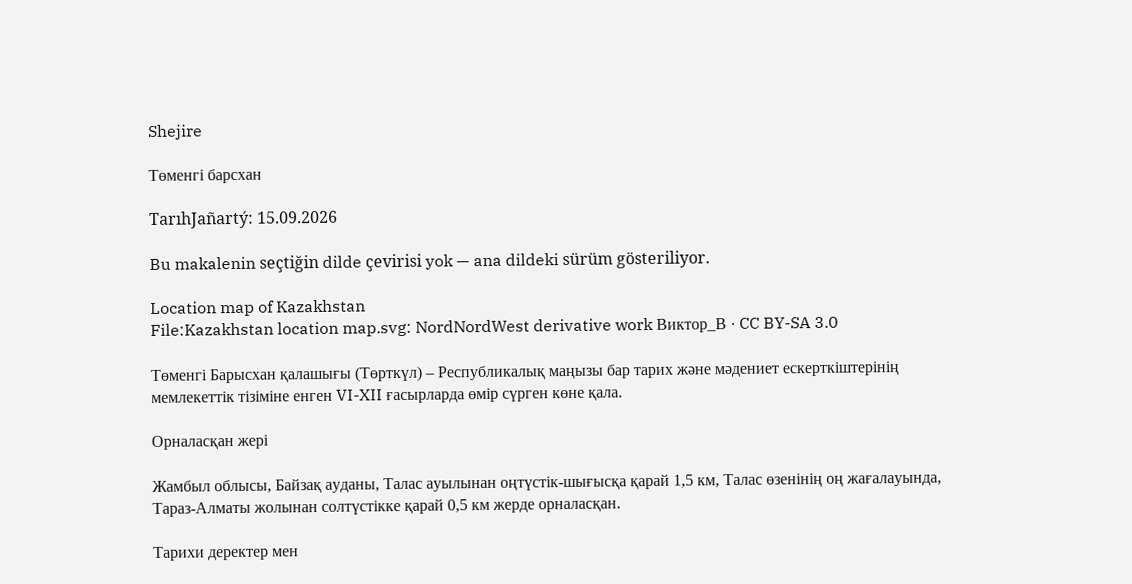Shejire

Төменгі барсхан

TarıhJañartý: 15.09.2026

Bu makalenin seçtiğin dilde çevirisi yok — ana dildeki sürüm gösteriliyor.

Location map of Kazakhstan
File:Kazakhstan location map.svg: NordNordWest derivative work Виктор_В · CC BY-SA 3.0

Төменгі Барысхан қалашығы (Төрткүл) – Республикалық маңызы бар тарих және мәдениет ескерткіштерінің мемлекеттік тізіміне енген VI-XII ғасырларда өмір сүрген көне қала.

Орналасқан жері

Жамбыл облысы, Байзақ ауданы, Талас ауылынан оңтүстік-шығысқа қарай 1,5 км, Талас өзенінің оң жағалауында, Тараз-Алматы жолынан солтүстікке қарай 0,5 км жерде орналасқан.

Тарихи деректер мен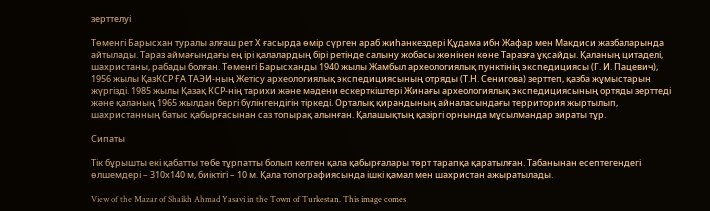зерттелуі

Төменгі Барысхан туралы алғаш рет Х ғасырда өмір сүрген араб жиһанкездері Құдама ибн Жафар мен Макдиси жазбаларында айтылады. Тараз аймағындағы ең ірі қалалардың бірі ретінде салыну жобасы жөнінен көне Таразға ұқсайды. Қаланың цитаделі, шахристаны, рабады болған. Төменгі Барысханды 1940 жылы Жамбыл археологиялық пунктінің экспедициясы (Г. И. Пацевич), 1956 жылы ҚазКСР ҒА ТАЭИ-ның Жетісу археологиялық экспедициясының отряды (Т.Н. Сенигова) зерттеп, қазба жұмыстарын жүргізді. 1985 жылы Қазақ КСР-нің тарихи және мәдени ескерткіштері Жинағы археологиялық экспедициясының ортяды зерттеді және қаланың 1965 жылдан бергі бүлінгендігін тіркеді. Орталық қирандының айналасындағы территория жыртылып, шахристанның батыс қабырғасынан саз топырақ алынған. Қалашықтың қазіргі орнында мұсылмандар зираты тұр.

Сипаты

Тік бұрышты екі қабатты төбе тұрпатты болып келген қала қабырғалары төрт тарапқа қаратылған. Табанынан есептегендегі өлшемдері – 310х140 м, биіктігі – 10 м. Қала топографиясында ішкі қамал мен шахристан ажыратылады.

View of the Mazar of Shaikh Ahmad Yasavi in the Town of Turkestan. This image comes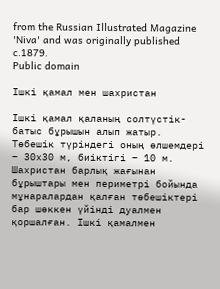from the Russian Illustrated Magazine 'Niva' and was originally published c.1879.
Public domain

Ішкі қамал мен шахристан

Ішкі қамал қаланың солтүстік-батыс бұрышын алып жатыр. Төбешік түріндегі оның өлшемдері – 30х30 м, биіктігі – 10 м. Шахристан барлық жағынан бұрыштары мен периметрі бойында мұнаралардан қалған төбешіктері бар шөккен үйінді дуалмен қоршалған. Ішкі қамалмен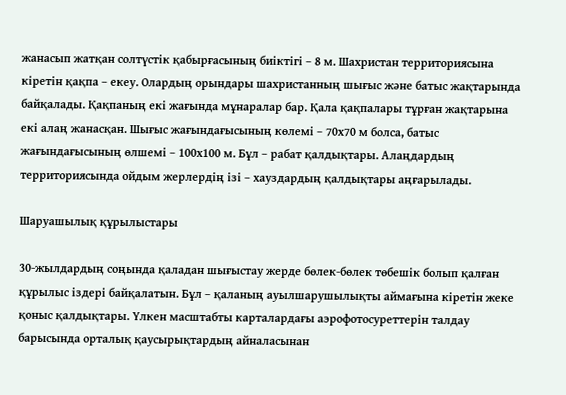жанасып жатқан солтүстік қабырғасының биіктігі – 8 м. Шахристан территориясына кіретін қақпа – екеу. Олардың орындары шахристанның шығыс және батыс жақтарында байқалады. Қақпаның екі жағында мұнаралар бар. Қала қақпалары тұрған жақтарына екі алаң жанасқан. Шығыс жағындағысының көлемі – 70х70 м болса, батыс жағындағысының өлшемі – 100х100 м. Бұл – рабат қалдықтары. Алаңдардың территориясында ойдым жерлердің ізі – хауздардың қалдықтары аңғарылады.

Шаруашылық құрылыстары

30-жылдардың соңында қаладан шығыстау жерде бөлек-бөлек төбешік болып қалған құрылыс іздері байқалатын. Бұл – қаланың ауылшарушылықты аймағына кіретін жеке қоныс қалдықтары. Үлкен масштабты карталардағы аэрофотосуреттерін талдау барысында орталық қаусырықтардың айналасынан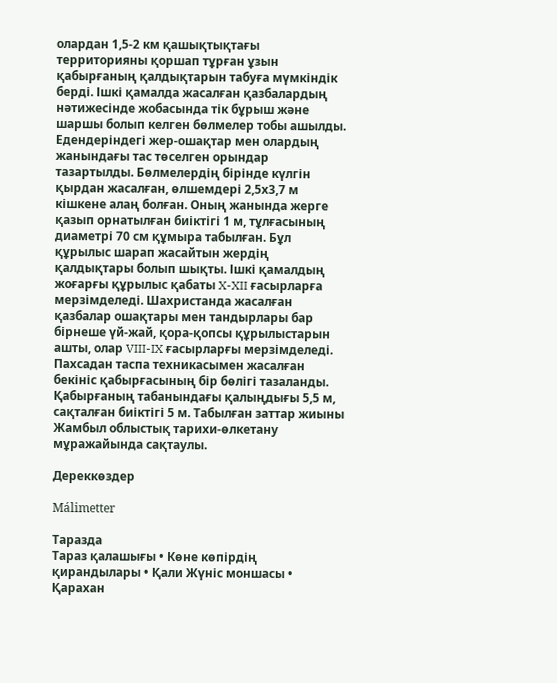олардан 1,5-2 км қашықтықтағы территорияны қоршап тұрған ұзын қабырғаның қалдықтарын табуға мүмкіндік берді. Ішкі қамалда жасалған қазбалардың нәтижесінде жобасында тік бұрыш және шаршы болып келген бөлмелер тобы ашылды. Едендеріндегі жер-ошақтар мен олардың жанындағы тас төселген орындар тазартылды. Бөлмелердің бірінде күлгін қырдан жасалған, өлшемдері 2,5х3,7 м кішкене алаң болған. Оның жанында жерге қазып орнатылған биіктігі 1 м, тұлғасының диаметрі 70 см құмыра табылған. Бұл құрылыс шарап жасайтын жердің қалдықтары болып шықты. Ішкі қамалдың жоғарғы құрылыс қабаты X-XII ғасырларға мерзімделеді. Шахристанда жасалған қазбалар ошақтары мен тандырлары бар бірнеше үй-жай, қора-қопсы құрылыстарын ашты, олар VIII-IX ғасырларғы мерзімделеді. Пахсадан таспа техникасымен жасалған бекініс қабырғасының бір бөлігі тазаланды. Қабырғаның табанындағы қалыңдығы 5,5 м, сақталған биіктігі 5 м. Табылған заттар жиыны Жамбыл облыстық тарихи-өлкетану мұражайында сақтаулы.

Дереккөздер

Málimetter

Таразда
Тараз қалашығы • Көне көпірдің қирандылары • Қали Жүніс моншасы • Қарахан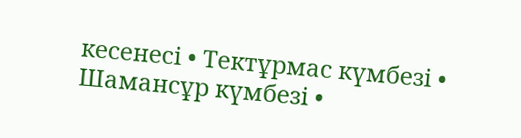кесенесі • Тектұрмас күмбезі • Шамансұр күмбезі •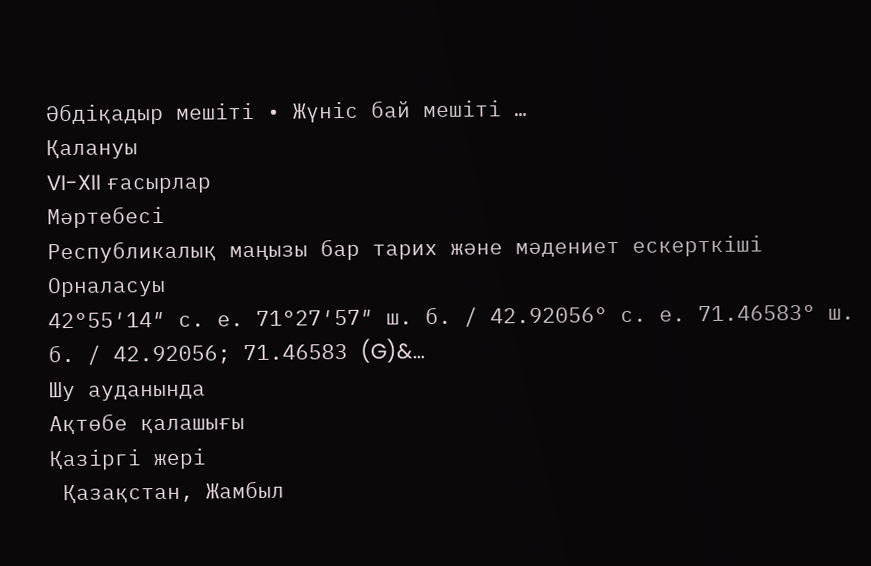Әбдіқадыр мешіті • Жүніс бай мешіті …
Қалануы
VI-XII ғасырлар
Мәртебесі
Республикалық маңызы бар тарих және мәдениет ескерткіші
Орналасуы
42°55′14″ с. е. 71°27′57″ ш. б. / 42.92056° с. е. 71.46583° ш. б. / 42.92056; 71.46583 (G)&…
Шу ауданында
Ақтөбе қалашығы
Қазіргі жері
 Қазақстан, Жамбыл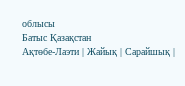облысы
Батыс Қазақстан
Ақтөбе-Лаэти | Жайық | Сарайшық |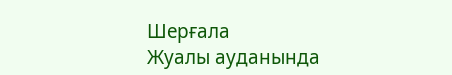Шерғала
Жуалы ауданында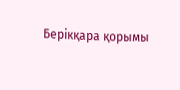Берікқара қорымы